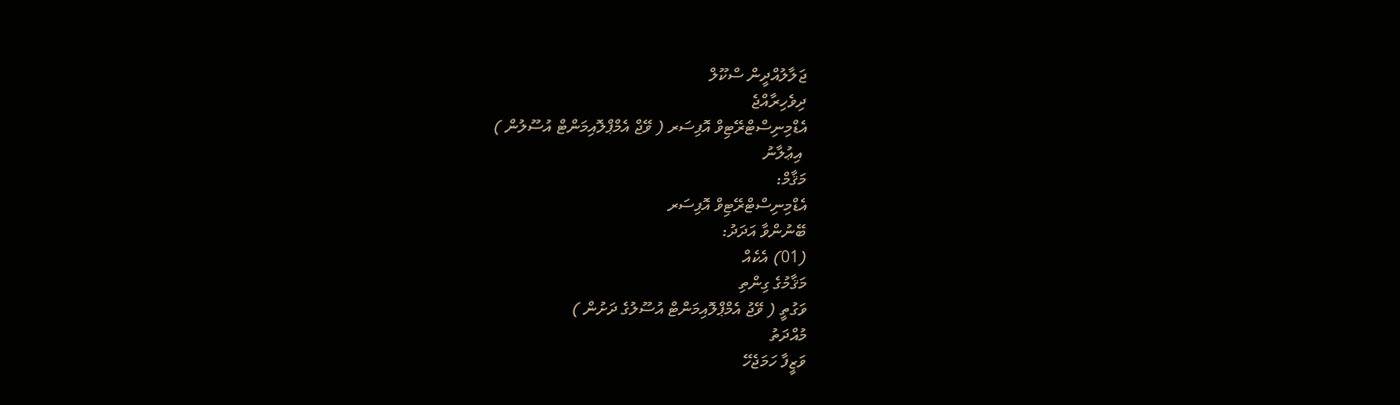ޖަލާލުއްދީން ސްކޫލް
ދިވެހިރާއްޖެ
އެޑްމިނިސްޓްރޭޓިވް އޮފިސަރ ( ވޭޖް އެމްޕްލޮއިމަންޓް އުސޫލުން )
 އިޢުލާނު
މަޤާމް:
އެޑްމިނިސްޓްރޭޓިވް އޮފިސަރ
ބޭނުންވާ އަދަދު:
(01) އެކެއް
މަޤާމުގެ ގިންތި
ވަގުތީ ( ވޭޖު އެމްޕްލޮއިމަންޓް އުސޫލުގެ ދަށުން )
މުއްދަތު
ވަޒީފާ ހަމަޖެހޭ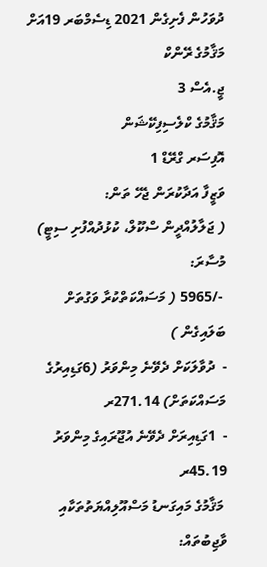ދުވަހުން ފެށިގެން 2021 ޑިސެމްބަރ 19އަށް
މަޤާމުގެ ރޭންކް
ޖީ.އެސް 3
މަޤާމުގެ ކްލެސިފިކޭޝަން
އޮފިސަރ ގްރޭޑް 1
ވަޒީފާ އަދާކުރަން ޖެހޭ ތަން:
( ޖަލާލުއްދީން ސްކޫލް، ކުޅުދުއްފުށި ސިޓީ)
މުސާރަ:
 -/5965 ( މަސައްކަތްކުރާ ވަގުތަށް ބަލައިގެން )
-  ދުވާލަކަށް ދެވޭނެ މިންވަރު (6ގަޑިއިރުގެ މަސައްކަތަށް) 271.14ރ
-  1ގަޑިއިރަށް ދެވޭނެ އުޖޫރައިގެ މިންވަރު           45.19ރ
 މަޤާމުގެ މައިގަނޑު މަސްއޫލިއްޔަތުތަކާއި ވާޖިބުތައް: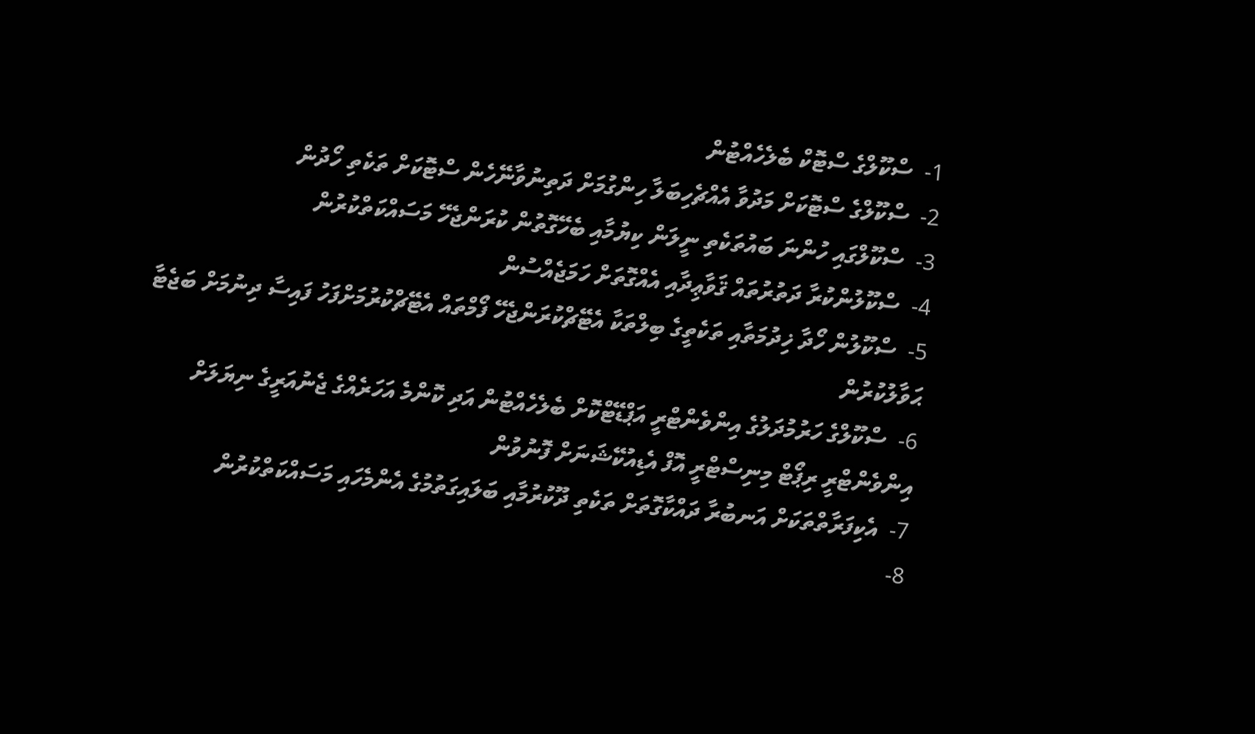1-  ސްކޫލްގެ ސްޓޮކް ބެލެހެއްޓުން
2-  ސްކޫލްގެ ސްޓޮކަށް މަދުވާ އެއްޗެހިބަލާ ހިންގުމަށް ދަތިނުވާނޭހެން ސްޓޮކަށް ތަކެތި ހޯދުން
3-  ސްކޫލްގައި ހުންނަ ބައުތަކެތި ނީލަން ކިޔުމާއި ބެހޭގޮތުން ކުރަންޖެހޭ މަސައްކަތްކުރުން
4-  ސްކޫލުންކުރާ ދަތުރުތައް ޤަވާޢިދާއި އެއްގޮތަށް ހަމަޖެއްސުން
5-  ސްކޫލުން ހޯދާ ޚިދުމަތާއި ތަކެތީގެ ބިލްތަކާ އެޓޭޗްކުރަންޖެހޭ ފޯމްތައް އެޓޭޗްކުރުމަށްފަހު ފައިސާ ދިނުމަށް ބަޖެޓާ ޙަވާލުކުރުން
6-  ސްކޫލްގެ ހަރުމުދަލުގެ އިންވެންޓްރީ އަޕްޑޭޓްކޮށް ބެލެހެއްޓުން އަދި ކޮންމެ އަހަރެއްގެ ޖެނުއަރީގެ ނިޔަލަށް އިންވެންޓްރީ ރިޕޯޓް މިނިސްޓްރީ އޮފް އެޑިއުކޭޝަނަށް ފޮނުވުން
7-  އެކިފަރާތްތަކަށް އަނބުރާ ދައްކާގޮތަށް ތަކެތި ދޫކުރުމާއި ބަލައިގަތުމުގެ އެންމެހައި މަސައްކަތްކުރުން
8-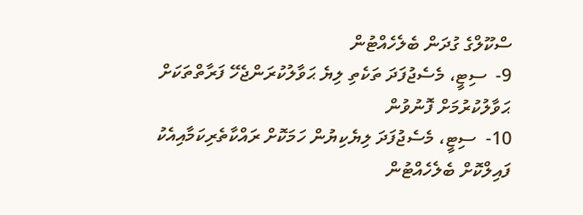ސްކޫލްގެ ގުދަން ބެލެހެއްޓުން
9-  ސިޓީ، މެސެޖުފަދަ ތަކެތި ލިޔެ ޙަވާލުކުރަންޖެހޭ ފަރާތްތަކަށް ޙަވާލުކުރުމަށް ފޮނުވުން
10-  ސިޓީ، މެސެޖުފަދަ ލިޔެކިޔުން ހަމަކޮށް ރައްކާތެރިކަމާއިއެކު ފައިލްކޮށް ބެލެހެއްޓުން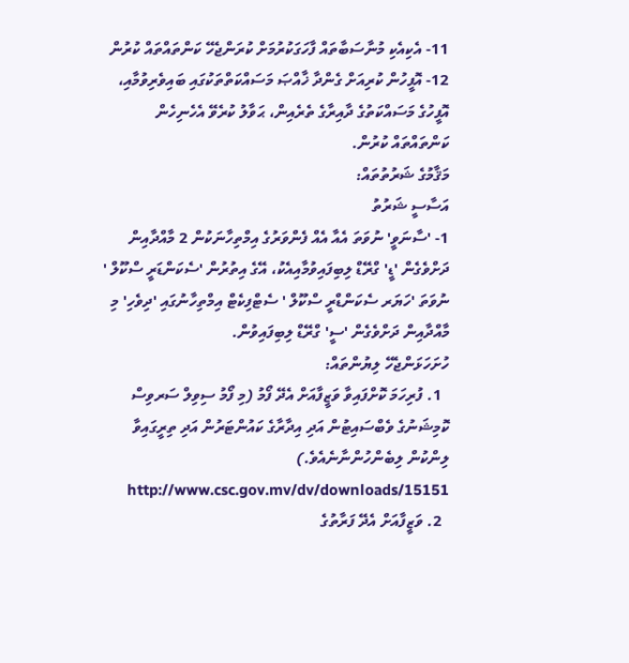11- އެކިއެކި މުނާސަބާތައް ފާހަގަކުރުމަށް ކުރަންޖެހޭ ކަންތައްތައް ކުރުން
12- އޮފީހުން ކުރިއަށް ގެންދާ ޚާއްޞަ މަސައްކަތްތަކުގައި ބައިވެރިވުމާއި، އޮފީހުގެ މަސައްކަތުގެ ދާއިރާގެ ތެރެއިން، ޙަވާލު ކުރެވޭ އެހެނިހެން ކަންތައްތައް ކުރުން.
މަޤާމުގެ ޝަރުތުތައް:
އަސާސީ ޝަރުތު
1- 'ސާނަވީ' ނުވަތަ އެއާ އެއް ފެންވަރުގެ އިމްތިހާނަކުން 2 މާއްދާއިން ދަށްވެގެން 'ޑީ' ގްރޭޑް ލިބިފައިވުމާއިއެކު، އޭގެ އިތުރުން 'ސެކަންޑަރީ ސްކޫލް ' ނުވަތަ 'ހަޔަރ ސެކަންޑްރީ ސްކޫލް ' ސެޓްފިކެޓް އިމްތިހާނުގައި 'ދިވެހި' މި މާއްދާއިން ދަށްވެގެން 'ސީ' ގްރޭޑް ލިބިފައިވުން.
ހުށަހަޅަންޖެހޭ ލިޔުންތައް:
  1. ފުރިހަމަ ކޮށްފައިވާ ވަޒީފާއަށް އެދޭ ފޯމު (މި ފޯމު ސިވިލް ސަރވިސް ކޮމިޝަނުގެ ވެބްސައިޓުން އަދި އިދާރާގެ ކައުންޓަރުން އަދި ތިރީގައިވާ ލިންކުން ލިބެންހުންނާނެއެވެ.) http://www.csc.gov.mv/dv/downloads/15151
  2. ވަޒީފާއަށް އެދޭ ފަރާތުގެ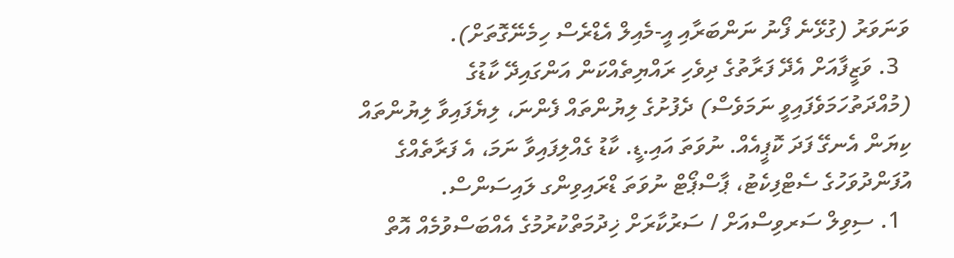ވަނަވަރު (ގުޅޭނެ ފޯނު ނަންބަރާއި އީ-މެއިލް އެޑްރެސް ހިމެނޭގޮތަށް).
  3. ވަޒީފާއަށް އެދޭ ފަރާތުގެ ދިވެހި ރައްޔިތެއްކަން އަންގައިދޭ ކާޑުގެ (މުއްދަތުހަމަވެފައިވީ ނަމަވެސް) ދެފުށުގެ ލިޔުންތައް ފެންނަ، ލިޔެފައިވާ ލިޔުންތައް ކިޔަން އެނގޭ ފަދަ ކޮޕީއެއް. ނުވަތަ އައި.ޑީ. ކާޑު ގެއްލިފައިވާ ނަމަ، އެ ފަރާތެއްގެ އުފަންދުވަހުގެ ސެޓްފިކެޓު، ޕާސްޕޯޓް ނުވަތަ ޑްރައިވިންގ ލައިސަންސް.
  1. ސިވިލް ސަރވިސްއަށް / ސަރުކާރަށް ޚިދުމަތްކުރުމުގެ އެއްބަސްވުމެއް އޮތް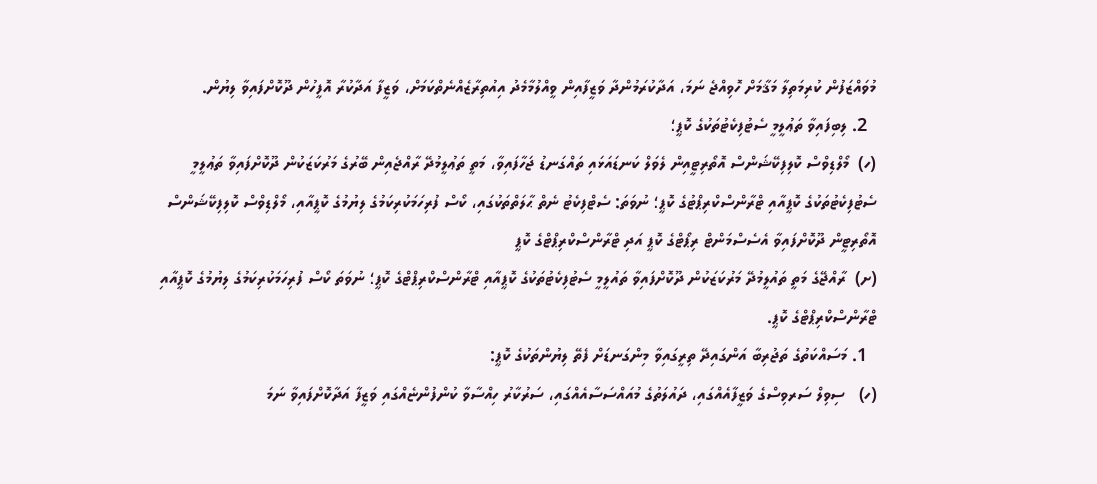މުވައްޒަފުން ކުރިމަތިލާ މަޤާމަށް ހޮވިއްޖެ ނަމަ، އަދާކުރަމުންދާ ވަޒީފާއިން ވީއްލުމާމެދު އިއުތިރާޒެއްނެތްކަމަށް، ވަޒީފާ އަދާކުރާ އޮފީހުން ދޫކޮށްފައިވާ ލިޔުން.
  2. ލިބިފައިވާ ތަޢުލީމީ ސެޓުފިކެޓުތަކުގެ ކޮޕީ؛
(ހ)  މޯލްޑިވްސް ކޮލިފިކޭޝަންސް އޮތޯރިޓީއިން ލެވަލް ކަނޑައަޅައި ތައްގަނޑު ޖަހާފައިވާ، މަތީ ތަޢުލީމުދޭ ރާއްޖެއިން ބޭރުގެ މަރުކަޒަކުން ދޫކޮށްފައިވާ ތަޢުލީމީ ސެޓުފިކެޓުތަކުގެ ކޮޕީއާއި ޓްރާންސްކްރިޕްޓުގެ ކޮޕީ؛ ނުވަތަ: ސެޓްފިކެޓު ނެތް ޙާލަތްތަކުގައި، ކޯސް ފުރިހަމަކުރިކަމުގެ ލިޔުމުގެ ކޮޕީއާއި، މޯލްޑިވްސް ކޮލިފިކޭޝަންސް އޮތޯރިޓީން ދޫކޮށްފައިވާ އެސެސްމަންޓް ރިޕޯޓްގެ ކޮޕީ އަދި ޓްރާންސްކްރިޕްޓްގެ ކޮޕީ
(ށ)  ރާއްޖޭގެ މަތީ ތައުލީމުދޭ މަރުކަޒަކުން ދޫކޮށްފައިވާ ތައުލީމީ ސެޓުފިކެޓުތަކުގެ ކޮޕީއާއި ޓްރާންސްކްރިޕްޓްގެ ކޮޕީ؛ ނުވަތަ ކޯސް ފުރިހަމަކުރިކަމުގެ ލިޔުމުގެ ކޮޕީއާއި ޓްރާންސްކްރިޕްޓްގެ ކޮޕީ.
  1. މަސައްކަތުގެ ތަޖުރިބާ އަންގައިދޭ ތިރީގައިވާ މިންގަނޑަށް ފެތޭ ލިޔުންތަކުގެ ކޮޕީ:
(ހ)   ސިވިލް ސަރވިސްގެ ވަޒީފާއެއްގައި، ދައުލަތުގެ މުއައްސަސާއެއްގައި، ސަރުކާރު ހިއްސާވާ ކުންފުންޏެއްގައި ވަޒީފާ އަދާކޮށްފައިވާ ނަމަ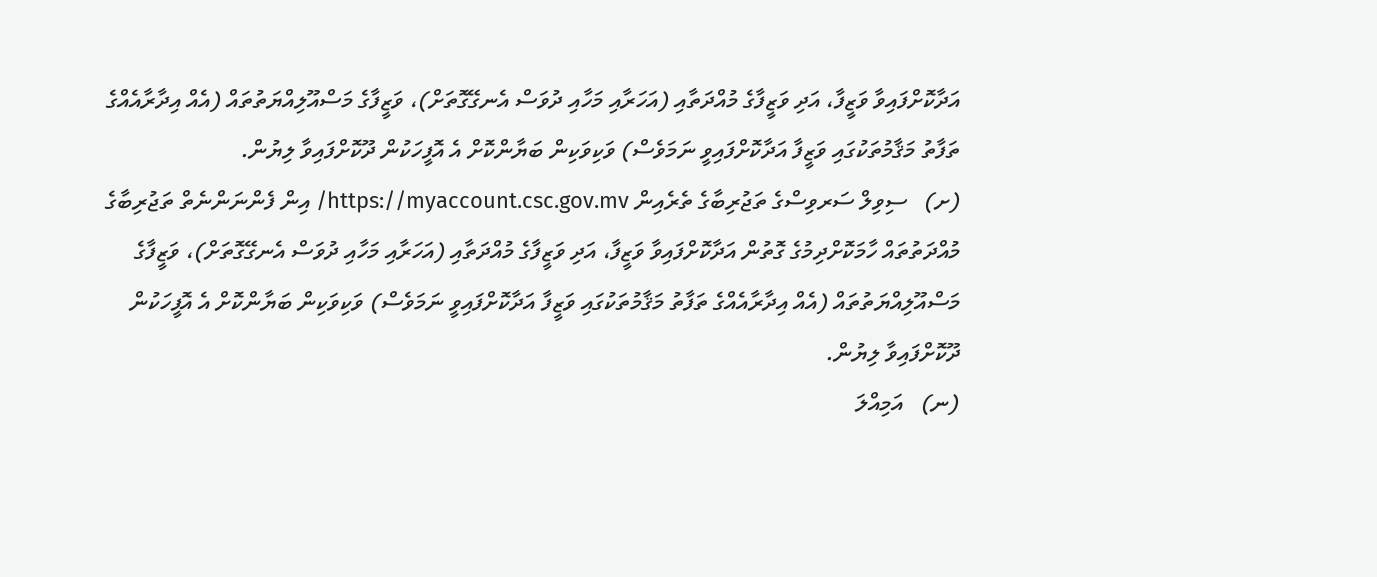އަދާކޮށްފައިވާ ވަޒީފާ، އަދި ވަޒީފާގެ މުއްދަތާއި (އަހަރާއި މަހާއި ދުވަސް އެނގޭގޮތަށް)، ވަޒީފާގެ މަސްއޫލިއްޔަތުތައް (އެއް އިދާރާއެއްގެ ތަފާތު މަޤާމުތަކުގައި ވަޒީފާ އަދާކޮށްފައިވީ ނަމަވެސް) ވަކިވަކިން ބަޔާންކޮށް އެ އޮފީހަކުން ދޫކޮށްފައިވާ ލިޔުން.
(ށ)   ސިވިލް ސަރވިސްގެ ތަޖުރިބާގެ ތެރެއިން https://myaccount.csc.gov.mv/ އިން ފެންނަންނެތް ތަޖުރިބާގެ މުއްދަތުތައް ހާމަކޮށްދިމުގެ ގޮތުން އަދާކޮށްފައިވާ ވަޒީފާ، އަދި ވަޒީފާގެ މުއްދަތާއި (އަހަރާއި މަހާއި ދުވަސް އެނގޭގޮތަށް)، ވަޒީފާގެ މަސްއޫލިއްޔަތުތައް (އެއް އިދާރާއެއްގެ ތަފާތު މަޤާމުތަކުގައި ވަޒީފާ އަދާކޮށްފައިވީ ނަމަވެސް) ވަކިވަކިން ބަޔާންކޮށް އެ އޮފީހަކުން ދޫކޮށްފައިވާ ލިޔުން.
(ނ)   އަމިއްލަ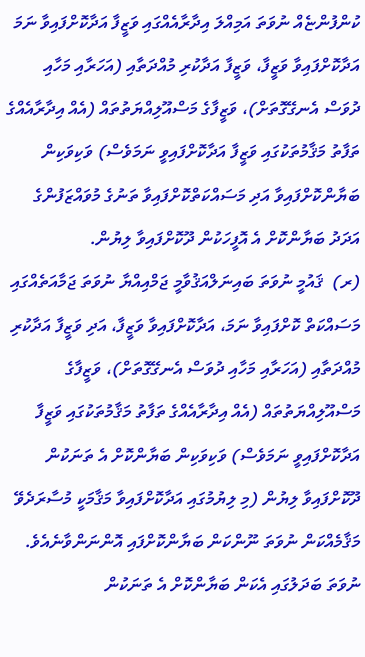ކުންފުންޏެއް ނުވަތަ އަމިއްލަ އިދާރާއެއްގައި ވަޒީފާ އަދާކޮށްފައިވާ ނަމަ އަދާކޮށްފައިވާ ވަޒީފާ، ވަޒީފާ އަދާކުރި މުއްދަތާއި (އަހަރާއި މަހާއި ދުވަސް އެނގޭގޮތަށް)، ވަޒީފާގެ މަސްއޫލިއްޔަތުތައް (އެއް އިދާރާއެއްގެ ތަފާތު މަޤާމުތަކުގައި ވަޒީފާ އަދާކޮށްފައިވީ ނަމަވެސް) ވަކިވަކިން ބަޔާންކޮށްފައިވާ އަދި މަސައްކަތްކޮށްފައިވާ ތަނުގެ މުވައްޒަފުންގެ އަދަދު ބަޔާންކޮށް އެ އޮފީހަކުން ދޫކޮށްފައިވާ ލިޔުން.
(ރ)  ޤައުމީ ނުވަތަ ބައިނަލްއަޤުވާމީ ޖަމްއިއްޔާ ނުވަތަ ޖަމާއަތެއްގައި މަސައްކަތް ކޮށްފައިވާ ނަމަ، އަދާކޮށްފައިވާ ވަޒީފާ، އަދި ވަޒީފާ އަދާކުރި މުއްދަތާއި (އަހަރާއި މަހާއި ދުވަސް އެނގޭގޮތަށް)، ވަޒީފާގެ މަސްއޫލިއްޔަތުތައް (އެއް އިދާރާއެއްގެ ތަފާތު މަޤާމުތަކުގައި ވަޒީފާ އަދާކޮށްފައިވީ ނަމަވެސް) ވަކިވަކިން ބަޔާންކޮށް އެ ތަނަކުން ދޫކޮށްފައިވާ ލިޔުން (މި ލިޔުމުގައި އަދާކޮށްފައިވާ މަޤާމަކީ މުސާރަދެވޭ މަޤާމެއްކަން ނުވަތަ ނޫންކަން ބަޔާންކޮށްފައި އޮންނަންވާނެއެވެ. ނުވަތަ ބަދަލުގައި އެކަން ބަޔާންކޮށް އެ ތަނަކުން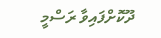ދޫކޮށްފައިވާ ރަސްމީ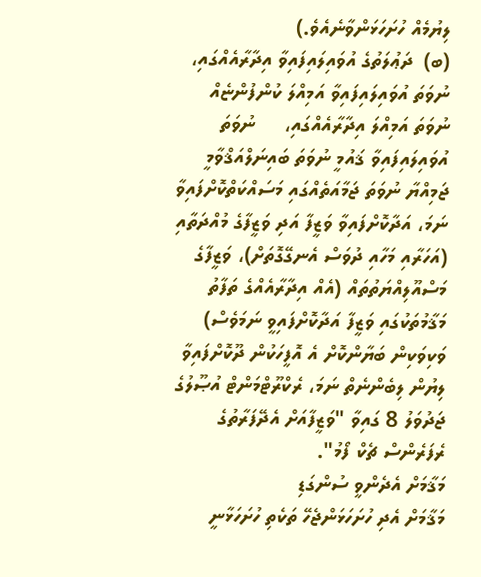ލިޔުމެއް ހުށަހަޅަންވާނެއެވެ.)
(ބ)  ދަޢުލަތުގެ އުވައިލައިފައިވާ އިދާރާއެއްގައި، ނުވަތަ އުވައިލައިފައިވާ އަމިއްލަ ކުންފުންޏެއް ނުވަތަ އަމިއްލަ އިދާރާއެއްގައި،     ނުވަތަ އުވައިލައިފައިވާ ޤައުމީ ނުވަތަ ބައިނަލްއަޤްވާމީ ޖަމިއްޔާ ނުވަތަ ޖަމާއަތެއްގައި މަސައްކަތްކޮށްފައިވާ ނަމަ، އަދާކޮށްފައިވާ ވަޒީފާ އަދި ވަޒީފާގެ މުއްދަތާއި (އަހަރާއި މަހާއި ދުވަސް އެނގޭގޮތަށް)، ވަޒީފާގެ މަސްއޫލިއްޔަތުތައް (އެއް އިދާރާއެއްގެ ތަފާތު މަޤާމުތަކުގައި ވަޒީފާ އަދާކޮށްފައިވީ ނަމަވެސް) ވަކިވަކިން ބަޔާންކޮށް އެ އޮފީހަކުން ދޫކޮށްފައިވާ ލިޔުން ލިބެންނެތް ނަމަ، ރެކްރޫޓްމަންޓް އުޞޫލުގެ ޖަދުވަލު 8 ގައިވާ "ވަޒީފާއަށް އެދޭފަރާތުގެ ރެފަރެންސް ޗެކް ފޯމު".
މަޤާމަށް އެދެންވީ ސުންގަޑި
މަޤާމަށް އެދި ހުށަހަޅަންޖެހޭ ތަކެތި ހުށަހަޅާނީ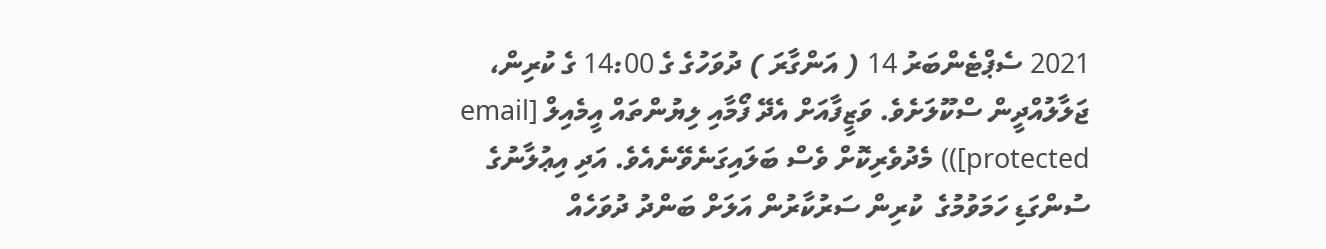2021 ސެޕްޓެންބަރު 14 ( އަންގާރަ ) ދުވަހުގެ ގެ 14:00 ގެ ކުރިން، ޖަލާލުއްދީން ސްކޫލަށެވެ. ވަޒީފާއަށް އެދޭ ފޯމާއި ލިޔުންތައް އީމެއިލް [email protected])) މެދުވެރިކޮށް ވެސް ބަލައިގަނެވޭނެއެވެ. އަދި އިޢުލާނުގެ ސުންގަޑި ހަމަވުމުގެ  ކުރިން ސަރުކާރުން އަލަށް ބަންދު ދުވަހެއް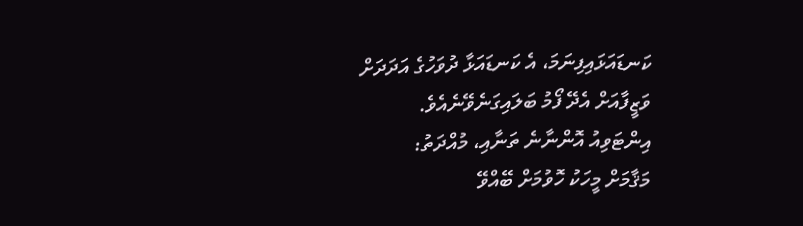ކަނޑައަޅައިފިނަމަ، އެ ކަނޑައަޅާ ދުވަހުގެ އަދަދަށް ވަޒީފާއަށް އެދޭ ފޯމު ބަލައިގަނެވޭނެއެވެ.
އިންޓަވިއު އޮންނާނެ ތަނާއި، މުއްދަތު:
މަޤާމަށް މީހަކު ހޮވުމަށް ބޭއްވޭ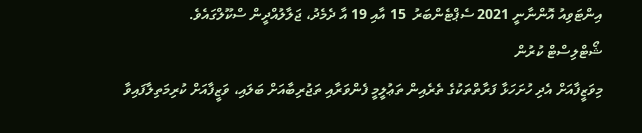އިންޓަވިއު އޮންނާނީ 2021 ސެޕްޓެންބަރު  15 އާއި 19 އާ ދެމެދު، ޖަލާލުއްދީން ސްކޫލްގައެވެ.
ޝޯޓްލިސްޓް ކުރުން
މިވަޒީފާއަށް އެދި ހުށަހަޅާ ފަރާތްތަކުގެ ތެރެއިން ތަޢުލީމީ ފެންވަރާއި ތަޖުރިބާއަށް ބަލައި، ވަޒީފާއަށް ކުރިމަތިލާފައިވާ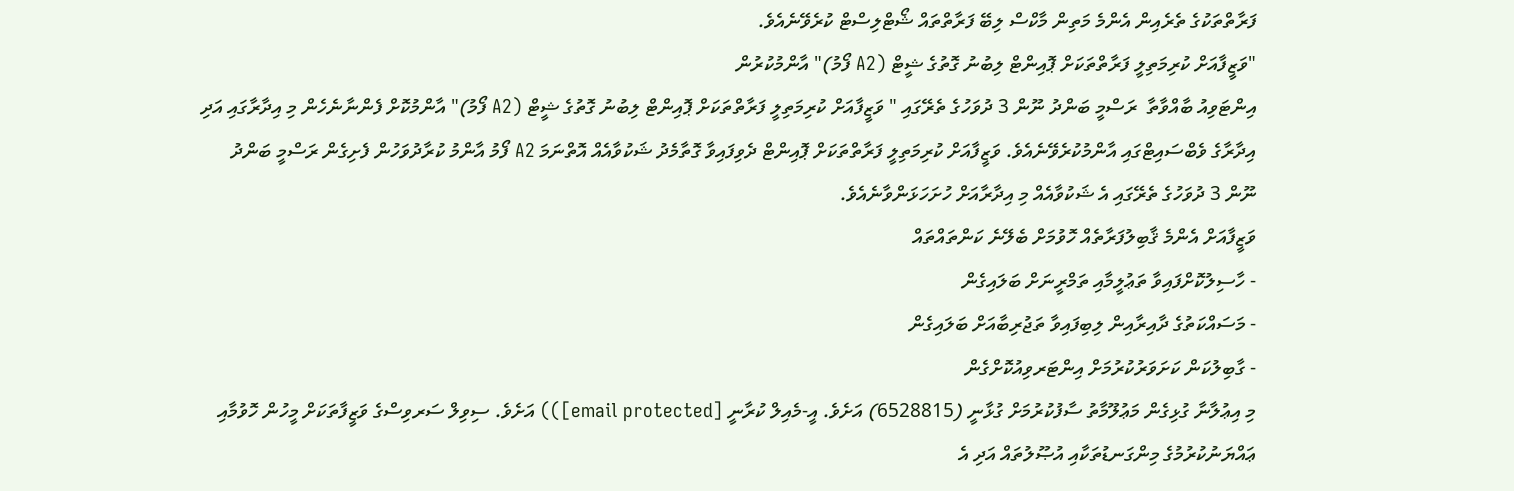ފަރާތްތަކުގެ ތެރެއިން އެންމެ މަތިން މާކްސް ލިބޭ ފަރާތްތައް ޝޯޓްލިސްޓް ކުރެވޭނެއެވެ.
"ވަޒީފާއަށް ކުރިމަތިލީ ފަރާތްތަކަށް ޕޮއިންޓް ލިބުނު ގޮތުގެ ޝީޓް (A2 ފޯމު)" އާންމުކުރުން
އިންޓަވިއު ބާއްވާތާ  ރަސްމީ ބަންދު ނޫން 3 ދުވަހުގެ ތެރޭގައި " ވަޒީފާއަށް ކުރިމަތިލީ ފަރާތްތަކަށް ޕޮއިންޓް ލިބުނު ގޮތުގެ ޝީޓް (A2 ފޯމު)" އާންމުކޮށް ފެންނާނެހެން މި އިދާރާގައި އަދި އިދާރާގެ ވެބްސައިޓްގައި އާންމުކުރެވޭނެއެވެ. ވަޒީފާއަށް ކުރިމަތިލީ ފަރާތްތަކަށް ޕޮއިންޓް ދެވިފައިވާ ގޮތާމެދު ޝަކުވާއެއް އޮތްނަމަ A2 ފޯމު އާންމު ކުރާދުވަހުން ފެށިގެން ރަސްމީ ބަންދު ނޫން 3 ދުވަހުގެ ތެރޭގައި އެ ޝަކުވާއެއް މި އިދާރާއަށް ހުށަހަޅަންވާނެއެވެ.
ވަޒީފާއަށް އެންމެ ޤާބިލުފަރާތެއް ހޮވުމަށް ބެލޭނެ ކަންތައްތައް
- ހާސިލުކޮށްފައިވާ ތަޢުލީމާއި ތަމްރީނަށް ބަލައިގެން
- މަސައްކަތުގެ ދާއިރާއިން ލިބިފައިވާ ތަޖުރިބާއަށް ބަލައިގެން
- ގާބިލުކަން ކަށަވަރުކުރުމަށް އިންޓަރވިއުކޮށްގެން
މި އިޢުލާނާ ގުޅިގެން މަޢުލޫމާތު ސާފުކުރުމަށް ގުޅާނީ (6528815) އަށެވެ. އީ-މެއިލް ކުރާނީ [email protected])) އަށެވެ. ސިވިލް ސަރވިސްގެ ވަޒީފާތަކަށް މީހުން ހޮވުމާއި ޢައްޔަނުކުރުމުގެ މިންގަނޑުތަކާއި އުޞޫލުތައް އަދި އެ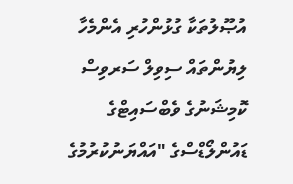އުޞޫލުތަކާ ގުޅުންހުރި އެންމެހާ ލިޔުންތައް ސިވިލް ސަރވިސް ކޮމިޝަނުގެ ވެބްސައިޓްގެ ޑައުންލޯޑްސްގެ "އައްޔަނުކުރުމުގެ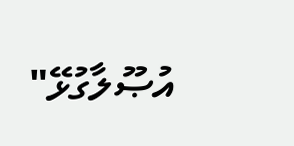އުޞޫލާގުޅޭ"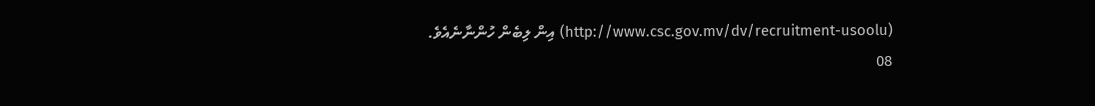(http://www.csc.gov.mv/dv/recruitment-usoolu) އިން ލިބެން ހުންނާނެއެވެ.
08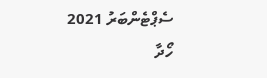ސެޕްޓެންބަރު 2021
ހޯދާ